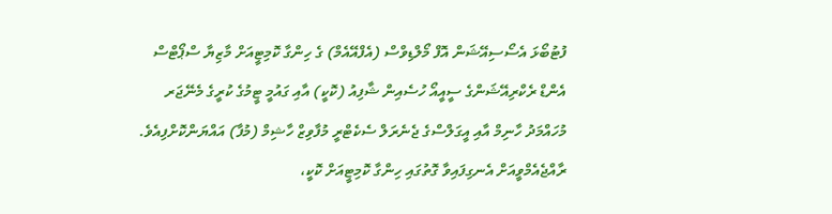ފުޓުބޯޅަ އެސޯސިއޭޝަން އޮފް މޯލްޑިވްސް (އެފްއޭއެމް) ގެ ހިންގާ ކޮމިޓީއަށް މާޒިޔާ ސްޕޯޓްސް އެންޑް ރެކްރިއޭޝަންގެ ސީއީއޯ ހުސެއިން ޝާފިއު (ކޮކީ) އާއި ގައުމީ ޓީމުގެ ކުރީގެ މެނޭޖަރ މުހައްމަދު ހާނިމް އާއި އީގަލްސްގެ ޖެނެރަލް ސެކެޓްރީ މުފާވިޒް ހާޝިމް (މުފާ) އައްޔަންކޮށްފިއެވެ.
ރާއްޖެއެމްވީއަށް އެނގިފައިވާ ގޮތުގައި ހިންގާ ކޮމިޓީއަށް ކޮކީ،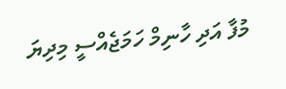މުފާ އަދި ހާނިމް ހަމަޖެއްސީ މިދިޔަ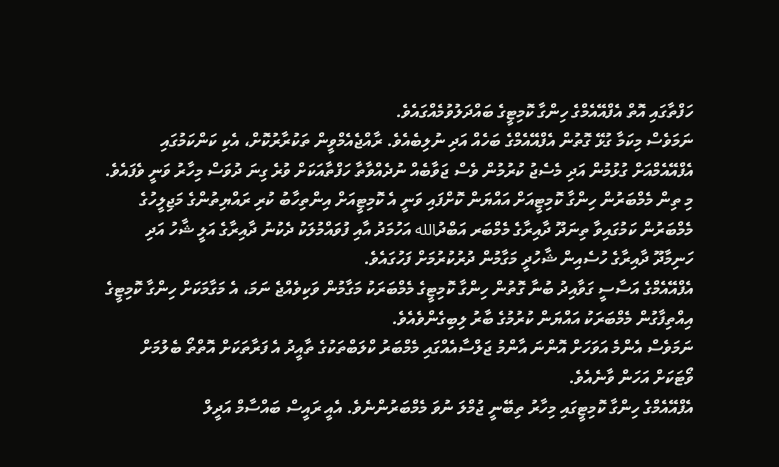ހަފްތާގައި އޮތް އެފްއޭއެމްގެ ހިންގާ ކޮމިޓީގެ ބައްދަލުވުމެއްގައެވެ.
ނަމަވެސް މިކަމާ ގުޅޭ ގޮތުން އެފްއޭއެމްގެ ބަހެއް އަދި ނުލިބެއެވެ. ރާއްޖެއެމްވީން ތަކުރާރުކޮށް، އެކި ކަންކަމުގައި އެފްއޭއެމްއަށް ގުޅުމުން އަދި މެސެޖު ކުރުމުން ވެސް ޖަވާބެއް ނުދެއްވާތާ ހަފްތާއަކަށް ވުރެ ގިނަ ދުވަސް މިހާރު ވަނީ ވެފައެވެ.
މި ތިން މެމްބަރުން ހިންގާ ކޮމިޓީއަށް އައްޔަން ކޮށްފައި ވަނީ އެ ކޮމިޓީއަށް އިންތިހާބު ކުރި ރައްޔިތުންގެ މަޖިލީހުގެ މެމްބަރުން ކަމުގައިވާ ތިނަދޫ ދާއިރާގެ މެމްބަރ އަބްދުالله އަހުމަދު އާއި ފުވައްމުލަކު ދެކުނު ދާއިރާގެ އަލީ ޝާހު އަދި ހަނިމާދޫ ދާއިރާގެ ހުސެއިން ޝާހުދީ މަގާމުން ދުރުކުރުމަށް ފަހުގައެވެ.
އެފްއޭއެމްގެ އަސާސީ ގަވާއިދު ބުނާ ގޮތުން ހިންގާ ކޮމިޓީގެ މެމްބަރަކު މަގާމުން ވަކިވެއްޖެ ނަމަ، އެ މަގާމަކަށް ހިންގާ ކޮމިޓީގެ އިއްތިފާގުން މެމްބަރަކު އައްޔަން ކުރުމުގެ ބާރު ލިބިގެންވެއެވެ.
ނަމަވެސް އެންމެ އަވަހަށް އޮންނަ އާންމު ޖަލްސާއެއްގައި މެމްބަރު ކްލަބްތަކުގެ ތާއީދު އެ ފަރާތަކަށް އޮތްތޯ ބެލުމަށް ވޯޓަކަށް އަހަން ވާނެއެވެ.
އެފްއޭއެމްގެ ހިންގާ ކޮމިޓީގައި މިހާރު ތިބޭނީ ޖުމްލަ ނުވަ މެމްބަރުންނެވެ. އެއީ ރައީސް ބައްސާމް އަދީލް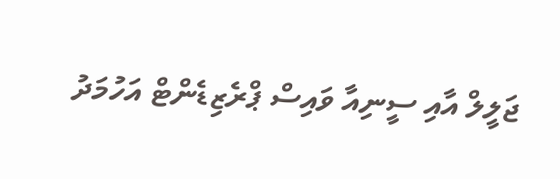ޖަލީލް އާއި ސީނިއާ ވައިސް ޕްރެޒިޑެންޓް އަހުމަދު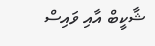ޝާކީބް އާއި ވައިސް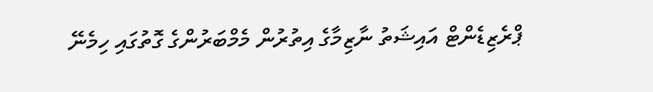ޕްރެޒިޑެންޓް އައިޝަތު ނާޒިމާގެ އިތުރުން މެމްބަރުންގެ ގޮތުގައި ހިމެނޭ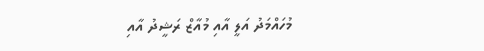މުހައްމަދު އަލީ އާއި މުއާޒް ރަޝީދު އާއި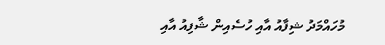މުހައްމަދު ޝިފާއު އާއި ހުސެއިން ޝާފިއު އާއި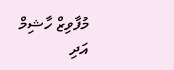މުފާވިޒް ހާޝިމް އަދި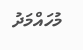މުހައްމަދު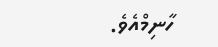ހާނިމްއެވެ.